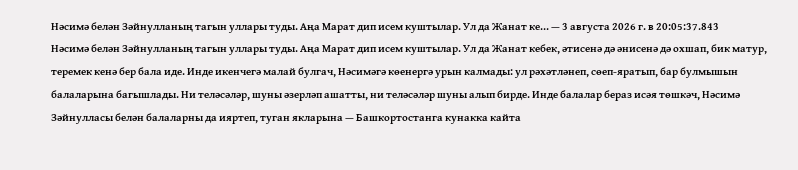Нәсимә белән Зәйнулланың тагын уллары туды. Аңа Марат дип исем куштылар. Ул да Жанат ке... — 3 августа 2026 г. в 20:05:37.843
Нәсимә белән Зәйнулланың тагын уллары туды. Аңа Марат дип исем куштылар. Ул да Жанат кебек, әтисенә дә әнисенә дә охшап, бик матур, теремек кенә бер бала иде. Инде икенчегә малай булгач, Нәсимәгә көенергә урын калмады: ул рәхәтләнеп, сөеп-яратып, бар булмышын балаларына багышлады. Ни теләсәләр, шуны әзерләп ашатты, ни теләсәләр шуны алып бирде. Инде балалар бераз исәя төшкәч, Нәсимә Зәйнулласы белән балаларны да ияртеп, туган якларына — Башкортостанга кунакка кайта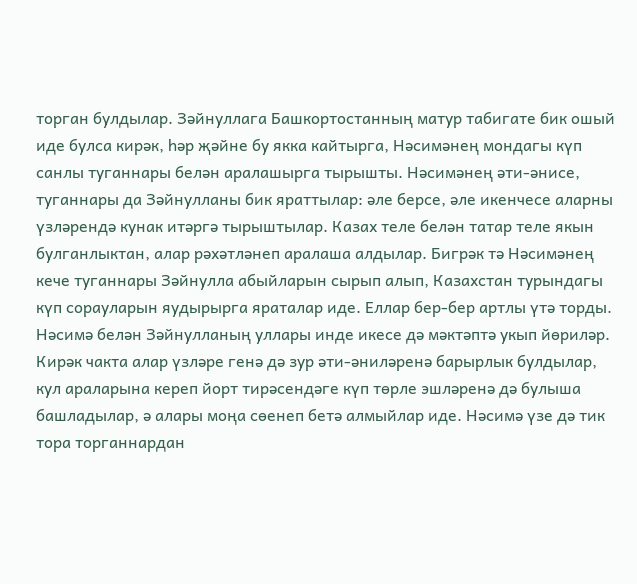торган булдылар. Зәйнуллага Башкортостанның матур табигате бик ошый иде булса кирәк, һәр җәйне бу якка кайтырга, Нәсимәнең мондагы күп санлы туганнары белән аралашырга тырышты. Нәсимәнең әти-әнисе, туганнары да Зәйнулланы бик яраттылар: әле берсе, әле икенчесе аларны үзләрендә кунак итәргә тырыштылар. Казах теле белән татар теле якын булганлыктан, алар рәхәтләнеп аралаша алдылар. Бигрәк тә Нәсимәнең кече туганнары Зәйнулла абыйларын сырып алып, Казахстан турындагы күп сорауларын яудырырга яраталар иде. Еллар бер-бер артлы үтә торды. Нәсимә белән Зәйнулланың уллары инде икесе дә мәктәптә укып йөриләр. Кирәк чакта алар үзләре генә дә зур әти-әниләренә барырлык булдылар, кул араларына кереп йорт тирәсендәге күп төрле эшләренә дә булыша башладылар, ә алары моңа сөенеп бетә алмыйлар иде. Нәсимә үзе дә тик тора торганнардан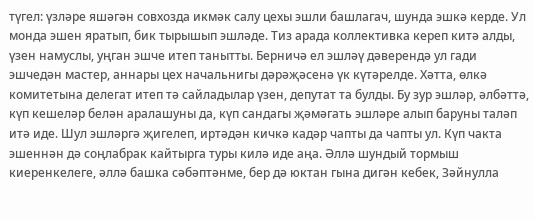түгел: үзләре яшәгән совхозда икмәк салу цехы эшли башлагач, шунда эшкә керде. Ул монда эшен яратып, бик тырышып эшләде. Тиз арада коллективка кереп китә алды, үзен намуслы, уңган эшче итеп танытты. Берничә ел эшләү дәверендә ул гади эшчедән мастер, аннары цех начальнигы дәрәҗәсенә үк күтәрелде. Хәтта, өлкә комитетына делегат итеп тә сайладылар үзен, депутат та булды. Бу зур эшләр, әлбәттә, күп кешеләр белән аралашуны да, күп сандагы җәмәгать эшләре алып баруны таләп итә иде. Шул эшләргә җигелеп, иртәдән кичкә кадәр чапты да чапты ул. Күп чакта эшеннән дә соңлабрак кайтырга туры килә иде аңа. Әллә шундый тормыш киеренкелеге, әллә башка сәбәптәнме, бер дә юктан гына дигән кебек, Зәйнулла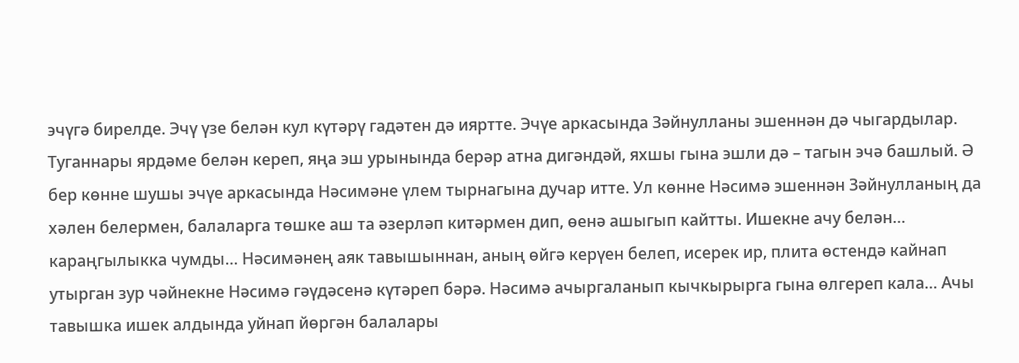эчүгә бирелде. Эчү үзе белән кул күтәрү гадәтен дә ияртте. Эчүе аркасында Зәйнулланы эшеннән дә чыгардылар. Туганнары ярдәме белән кереп, яңа эш урынында берәр атна дигәндәй, яхшы гына эшли дә – тагын эчә башлый. Ә бер көнне шушы эчүе аркасында Нәсимәне үлем тырнагына дучар итте. Ул көнне Нәсимә эшеннән Зәйнулланың да хәлен белермен, балаларга төшке аш та әзерләп китәрмен дип, өенә ашыгып кайтты. Ишекне ачу белән… караңгылыкка чумды… Нәсимәнең аяк тавышыннан, аның өйгә керүен белеп, исерек ир, плита өстендә кайнап утырган зур чәйнекне Нәсимә гәүдәсенә күтәреп бәрә. Нәсимә ачыргаланып кычкырырга гына өлгереп кала… Ачы тавышка ишек алдында уйнап йөргән балалары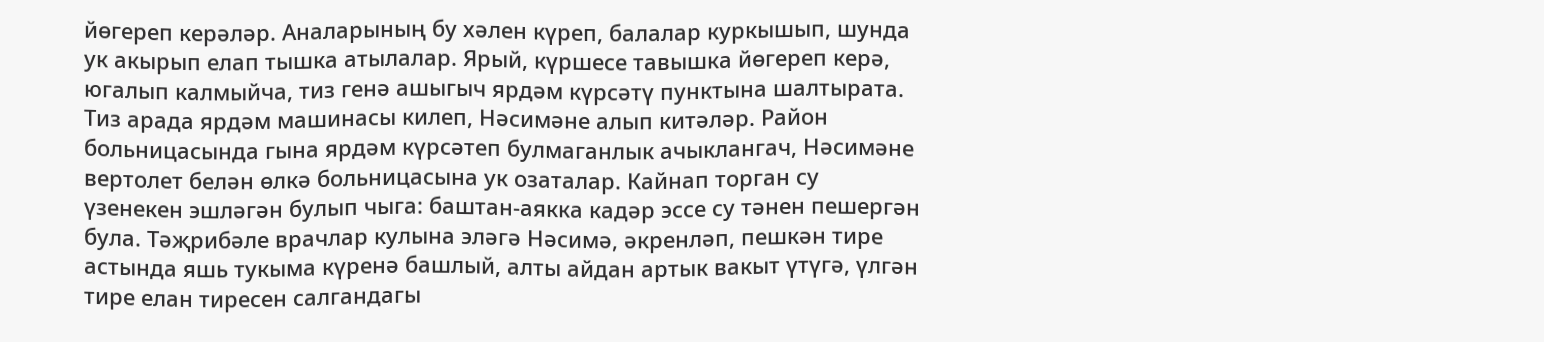йөгереп керәләр. Аналарының бу хәлен күреп, балалар куркышып, шунда ук акырып елап тышка атылалар. Ярый, күршесе тавышка йөгереп керә, югалып калмыйча, тиз генә ашыгыч ярдәм күрсәтү пунктына шалтырата. Тиз арада ярдәм машинасы килеп, Нәсимәне алып китәләр. Район больницасында гына ярдәм күрсәтеп булмаганлык ачыклангач, Нәсимәне вертолет белән өлкә больницасына ук озаталар. Кайнап торган су үзенекен эшләгән булып чыга: баштан-аякка кадәр эссе су тәнен пешергән була. Тәҗрибәле врачлар кулына эләгә Нәсимә, әкренләп, пешкән тире астында яшь тукыма күренә башлый, алты айдан артык вакыт үтүгә, үлгән тире елан тиресен салгандагы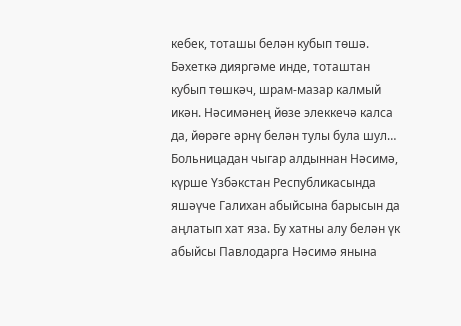кебек, тоташы белән кубып төшә. Бәхеткә дияргәме инде, тоташтан кубып төшкәч, шрам-мазар калмый икән. Нәсимәнең йөзе элеккечә калса да, йөрәге әрнү белән тулы була шул… Больницадан чыгар алдыннан Нәсимә, күрше Үзбәкстан Республикасында яшәүче Галихан абыйсына барысын да аңлатып хат яза. Бу хатны алу белән үк абыйсы Павлодарга Нәсимә янына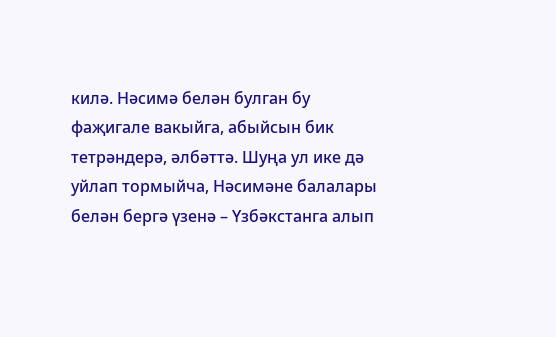килә. Нәсимә белән булган бу фаҗигале вакыйга, абыйсын бик тетрәндерә, әлбәттә. Шуңа ул ике дә уйлап тормыйча, Нәсимәне балалары белән бергә үзенә – Үзбәкстанга алып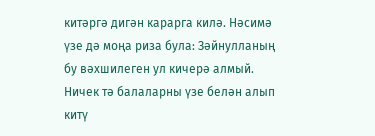китәргә дигән карарга килә. Нәсимә үзе дә моңа риза була: Зәйнулланың бу вәхшилеген ул кичерә алмый. Ничек тә балаларны үзе белән алып китү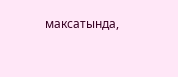максатында,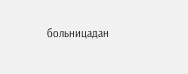больницадан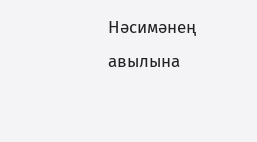Нәсимәнең авылына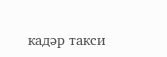кадәр такси